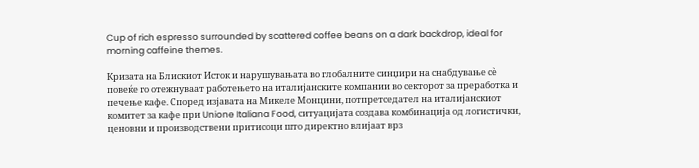Cup of rich espresso surrounded by scattered coffee beans on a dark backdrop, ideal for morning caffeine themes.

Кризата на Блискиот Исток и нарушувањата во глобалните синџири на снабдување сè повеќе го отежнуваат работењето на италијанските компании во секторот за преработка и печење кафе. Според изјавата на Микеле Монцини, потпретседател на италијанскиот комитет за кафе при Unione Italiana Food, ситуацијата создава комбинација од логистички, ценовни и производствени притисоци што директно влијаат врз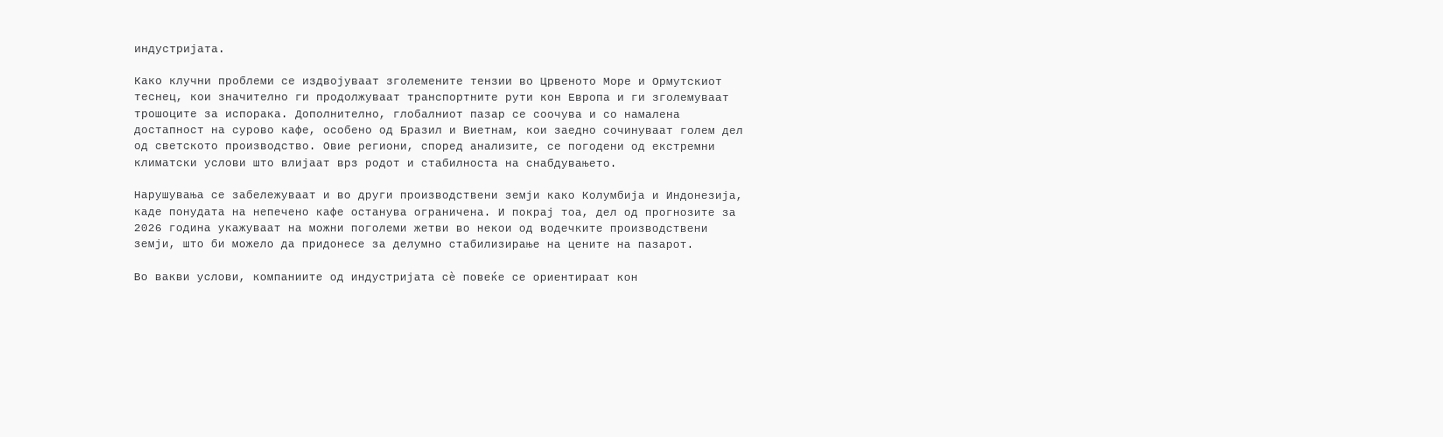индустријата.

Како клучни проблеми се издвојуваат зголемените тензии во Црвеното Море и Ормутскиот теснец, кои значително ги продолжуваат транспортните рути кон Европа и ги зголемуваат трошоците за испорака. Дополнително, глобалниот пазар се соочува и со намалена достапност на сурово кафе, особено од Бразил и Виетнам, кои заедно сочинуваат голем дел од светското производство. Овие региони, според анализите, се погодени од екстремни климатски услови што влијаат врз родот и стабилноста на снабдувањето.

Нарушувања се забележуваат и во други производствени земји како Колумбија и Индонезија, каде понудата на непечено кафе останува ограничена. И покрај тоа, дел од прогнозите за 2026 година укажуваат на можни поголеми жетви во некои од водечките производствени земји, што би можело да придонесе за делумно стабилизирање на цените на пазарот.

Во вакви услови, компаниите од индустријата сè повеќе се ориентираат кон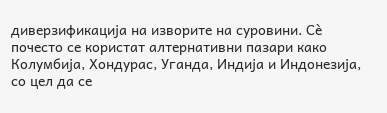диверзификација на изворите на суровини. Сè почесто се користат алтернативни пазари како Колумбија, Хондурас, Уганда, Индија и Индонезија, со цел да се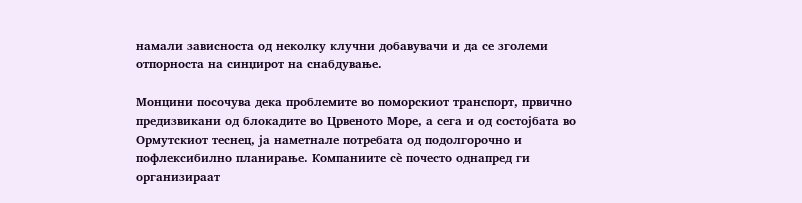намали зависноста од неколку клучни добавувачи и да се зголеми отпорноста на синџирот на снабдување.

Монцини посочува дека проблемите во поморскиот транспорт, првично предизвикани од блокадите во Црвеното Море, а сега и од состојбата во Ормутскиот теснец, ја наметнале потребата од подолгорочно и пофлексибилно планирање. Компаниите сè почесто однапред ги организираат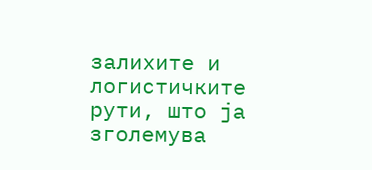залихите и логистичките рути, што ја зголемува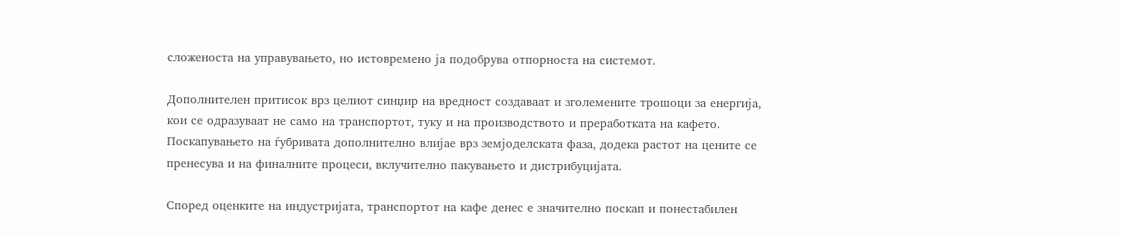сложеноста на управувањето, но истовремено ја подобрува отпорноста на системот.

Дополнителен притисок врз целиот синџир на вредност создаваат и зголемените трошоци за енергија, кои се одразуваат не само на транспортот, туку и на производството и преработката на кафето. Поскапувањето на ѓубривата дополнително влијае врз земјоделската фаза, додека растот на цените се пренесува и на финалните процеси, вклучително пакувањето и дистрибуцијата.

Според оценките на индустријата, транспортот на кафе денес е значително поскап и понестабилен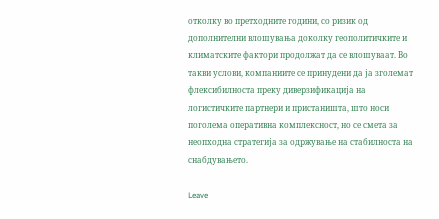отколку во претходните години, со ризик од дополнителни влошувања доколку геополитичките и климатските фактори продолжат да се влошуваат. Во такви услови, компаниите се принудени да ја зголемат флексибилноста преку диверзификација на логистичките партнери и пристаништа, што носи поголема оперативна комплексност, но се смета за неопходна стратегија за одржување на стабилноста на снабдувањето.

Leave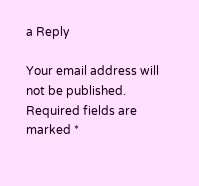a Reply

Your email address will not be published. Required fields are marked *